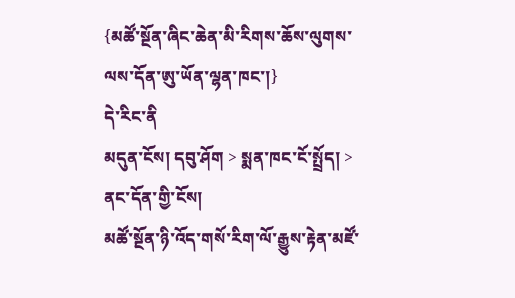{མཚོ་སྔོན་ཞིང་ཆེན་མི་རིགས་ཆོས་ལུགས་ལས་དོན་ཨུ་ཡོན་ལྷན་ཁང་།}
དེ་རིང་ནི
མདུན་ངོས། དབུ་ཤོག > སྨན་ཁང་ངོ་སྤྲོད། > ནང་དོན་གྱི་ངོས།
མཚོ་སྔོན་ཉི་འོད་གསོ་རིག་ལོ་རྒྱུས་རྟེན་མཛོ་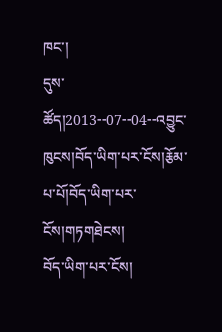ཁང་།
དུས་ཚོད།2013--07--04--འབྱུང་ཁུངས།བོད་ཡིག་པར་ངོས།རྕོམ་པ་པོ།བོད་ཡིག་པར་ངོས།གཏགཐེངས།
བོད་ཡིག་པར་ངོས།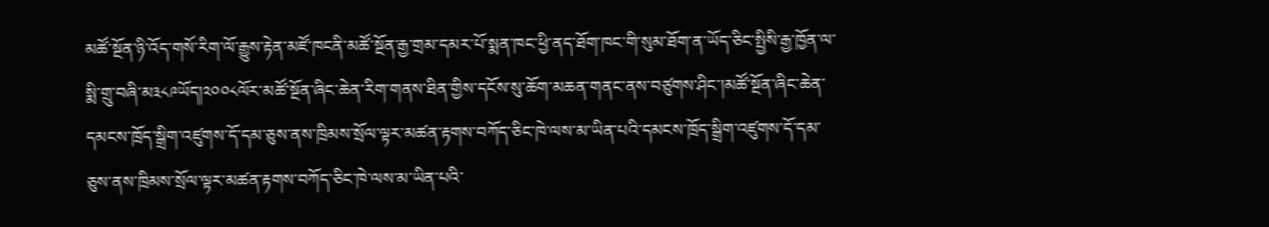མཚོ་སྔོན་ཉི་འོད་གསོ་རིག་ལོ་རྒྱུས་རྟེན་མཛོ་ཁངནི་མཚོ་སྔོན་རྒྱ་གྲམ་དམར་པོ་སྨན་ཁང་ཕྱི་ནད་ཐོག་ཁང་གི་སུམ་ཐོག་ན་ཡོད་ཅིང་སྤྱིསི་རྒྱ་ཁྱོན་ལ་སྨི་གྲུ་བཞི་མ༣༨༩ཡོད།༢༠༠༨ལོར་མཚོ་སྔོན་ཞིང་ཆེན་རིག་གནས་ཐིན་གྱིས་དངོས་སུ་ཆོག་མཆན་གནང་ནས་བཙུགས་ཤིང་།མཚོ་སྔོན་ཞིང་ཆེན་དམངས་ཁྲོད་སྒྲིག་འཛུགས་དོ་དམ་ཅུས་ནས་ཁྲིམས་སྲོལ་ལྟར་མཚན་རྟགས་བཀོད་ཅིང་ཁེ་ལས་མ་ཡིན་པའི་དམངས་ཁྲོད་སྒྲིག་འཛུགས་དོ་དམ་ཅུས་ནས་ཁྲིམས་སྲོལ་ལྟར་མཚན་རྟགས་བཀོད་ཅིང་ཁེ་ལས་མ་ཡིན་པའི་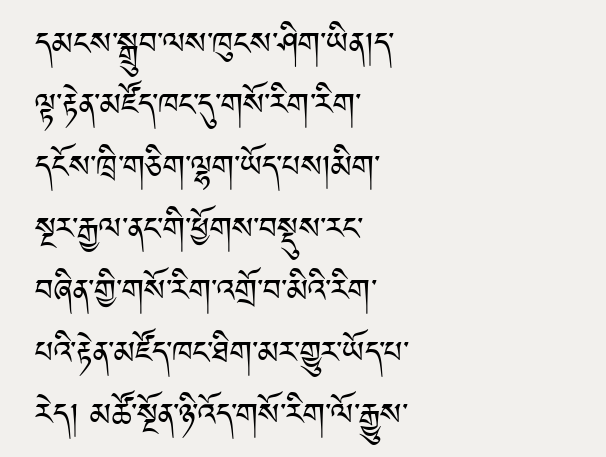དམངས་སྒྲུབ་ལས་ཁུངས་ཤིག་ཡིན།ད་ལྟ་རྟེན་མཛོད་ཁང་དུ་གསོ་རིག་རིག་དངོས་ཁྲི་གཅིག་ལྷག་ཡོད་པས།མིག་སྔར་རྒྱལ་ནང་གི་ཕྱོགས་བསྡུས་རང་བཞིན་གྱི་གསོ་རིག་འགྲོ་བ་མིའི་རིག་པའི་རྟེན་མཛོད་ཁང་ཐིག་མར་གྱུར་ཡོད་པ་རེད། མཚོ་སྔོན་ཉི་འོད་གསོ་རིག་ལོ་རྒྱུས་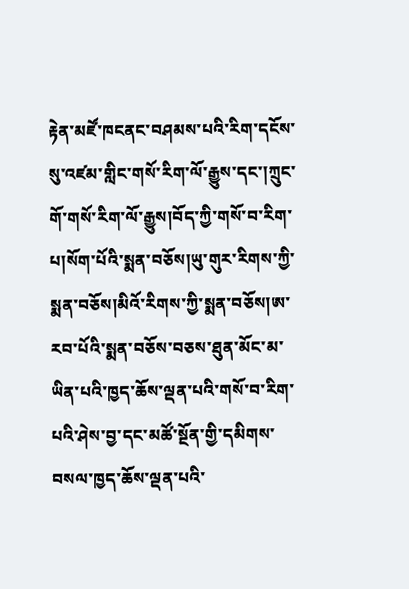རྟེན་མཛོ་ཁངནང་བཤམས་པའི་རིག་དངོས་སུ་འཛམ་གླིང་གསོ་རིག་ལོ་རྒྱུས་དང་།ཀྲུང་གོ་གསོ་རིག་ལོ་རྒྱུས།བོད་ཀྱི་གསོ་བ་རིག་པ།སོག་པོའི་སྨན་བཅོས།ཡུ་གུར་རིགས་ཀྱི་སྨན་བཅོས།མིའོ་རིགས་ཀྱི་སྨན་བཅོས།ཨ་རབ་པོའི་སྨན་བཅོས་བཅས་ཐུན་མོང་མ་ཡིན་པའི་ཁྱད་ཆོས་ལྡན་པའི་གསོ་བ་རིག་པའི་ཤེས་བྱ་དང་མཚོ་སྔོན་གྱི་དམིགས་བསལ་ཁྱད་ཆོས་ལྡན་པའི་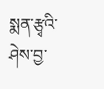སྨན་རྩྭའི་ཤེས་བྱ་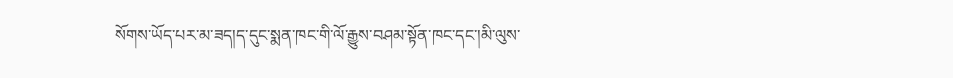སོགས་ཡོད་པར་མ་ཟད།ད་དུང་སྨན་ཁང་གི་ལོ་རྒྱུས་བཤམ་སྟོན་ཁང་དང་།མི་ལུས་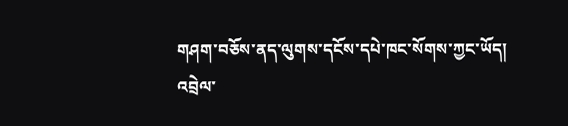གཤག་བཅོས་ནད་ལུགས་དངོས་དཔེ་ཁང་སོགས་ཀྱང་ཡོད།
འབྲེལ་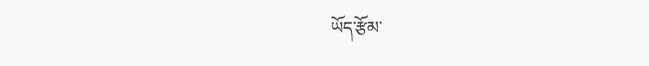ཡོད་རྩོམ་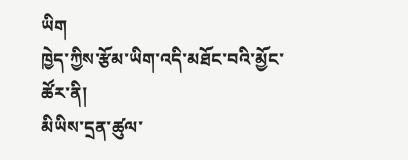ཡིག
ཁྱེད་ཀྱིས་རྩོམ་ཡིག་འདི་མཐོང་བའི་མྱོང་ཚོར་ནི།
མིཡིས་དྲན་ཚུལ་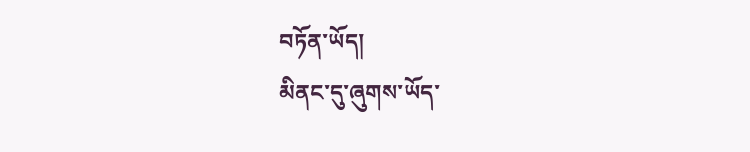བཏོན་ཡོད།
མིནང་དུ་ཞུགས་ཡོད་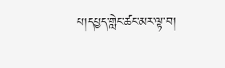པ།དཔྱད་གླེང་ཚང་མར་ལྟ་བ།